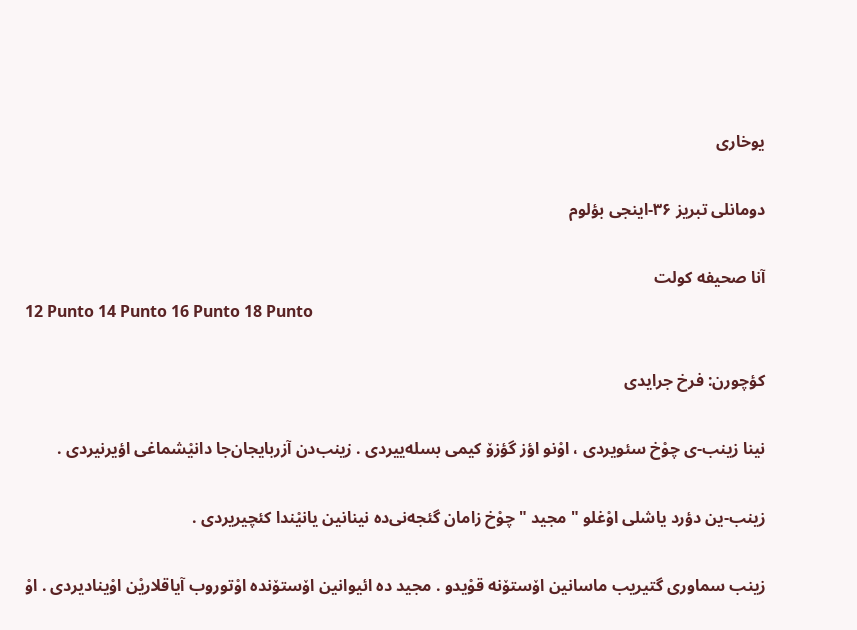یوخاری

دومانلی تبریز ۳۶-اینجی بؤلوم

آنا صحیفه کولت
12 Punto 14 Punto 16 Punto 18 Punto

کؤچورن: فرخ جرایدی

نینا زینب-ی چوْخ سئویردی ، اوْنو اؤز گؤزۆ کیمی بسله‌ییردی . زینب‌دن آزربایجان‌جا دانیْشماغی اؤیرنیردی .

زینب-ین دؤرد یاشلی اوْغلو " مجید " چوْخ زامان گئجه‌نی‌ده نینانین یانیْندا کئچیریردی .

زینب سماوری گتیریب ماسانین اۆستۆنه قوْیدو . مجید ده ائیوانین اۆستۆنده اوْتوروب آیاقلاریْن اوْینادیردی . اوْ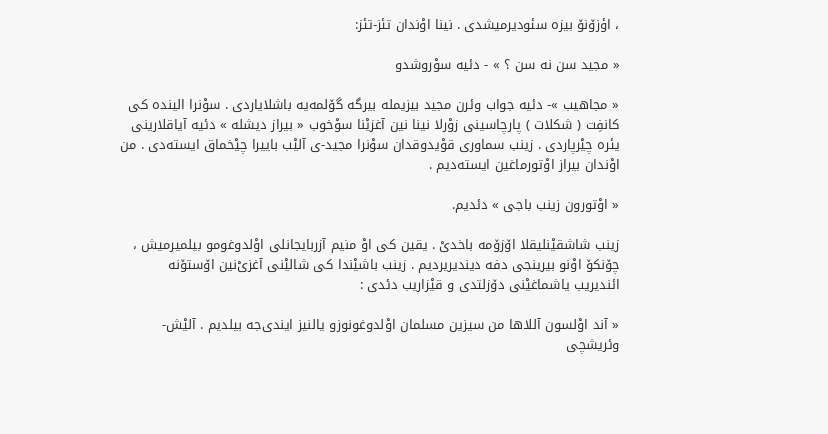، اؤزۆنۆ بیزه سئودیرمیشدی . نینا اوْندان تئز-تئز:

« مجید سن نه سن ؟ » - دئیه سوْروشدو

« مجاهیب »- دئیه جواب وئرن مجید بیزیمله بیرگه گۆلمه‌یه باشلایاردی . سوْنرا الینده کی کانفِت ( شکلات ) پارچاسینی زوْرلا نینا نین آغزیْنا سوْخوب « بیراز دیشله » دئیه آیاقلارینی یئره چیْرپاردی . زینب سماوری قوْیدوقدان سوْنرا مجید-ی آلیْب باییرا چیْخماق ایسته‌دی . من اوْندان بیراز اوْتورماغین ایسته‌دیم .

« اوْتورون زینب باجی » دئدیم.

زینب شاشقیْنلیقلا اۆزۆمه باخدیْ . یقین کی اوْ منیم آزربایجانلی اوْلدوغومو بیلمیرمیش ، چۆنکۆ اوْنو بیرینجی دفه دیندیریردیم . زینب باشیْندا کی شالیْنی آغزیْ‌نین اۆستۆنه ائندیریب یاشماغیْنی دۆزلتدی و قیْزاریب دئدی :

« آند اوْلسون آللاها من سیزین مسلمان اوْلدوغونوزو یالنیز ایندی‌جه بیلدیم . آلیْش-وئریشچی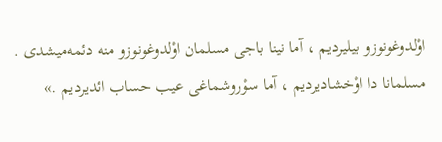اوْلدوغونوزو بیلیردیم ، آما نینا باجی مسلمان اوْلدوغونوزو منه دئمه‌میشدی . مسلمانا دا اوْخشادیردیم ، آما سوْروشماغی عیب حساب ائدیردیم .»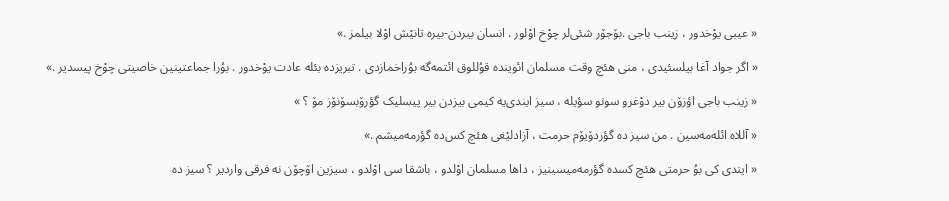« عیبی یوْخدور ، زینب باجی .بۆجۆر شئی‌لر چوْخ اوْلور . انسان بیردن-بیره تانیْش اوْلا بیلمز .»

« اگر جواد آغا بیلسئیدی ، منی هئچ وقت مسلمان ائوینده قوُللوق ائتمه‌گه بوُراخمازدی . تبریزده بئله عادت یوْخدور . بوُرا جماعتینین خاصیتی چوْخ پیسدیر .»

« زینب باجی اؤزۆن بیر دوْغرو سونو سؤیله ، سیز ایندی‌یه کیمی بیزدن بیر پیسلیک گؤرۆبسۆنۆز مۆ ؟ »

« آللاه ائله‌مه‌سین . من سیز ده گؤردۆیۆم حرمت ، آزادلیْغی هئچ کس‌ده گؤرمه‌میشم .»

« ایندی کی بوُ حرمتی هئچ کسده گؤرمه‌میسینیز ، داها مسلمان اوْلدو ، باشقا سی اوْلدو ، سیزین اۆچۆن نه فرقی واردیر ؟ سیز ده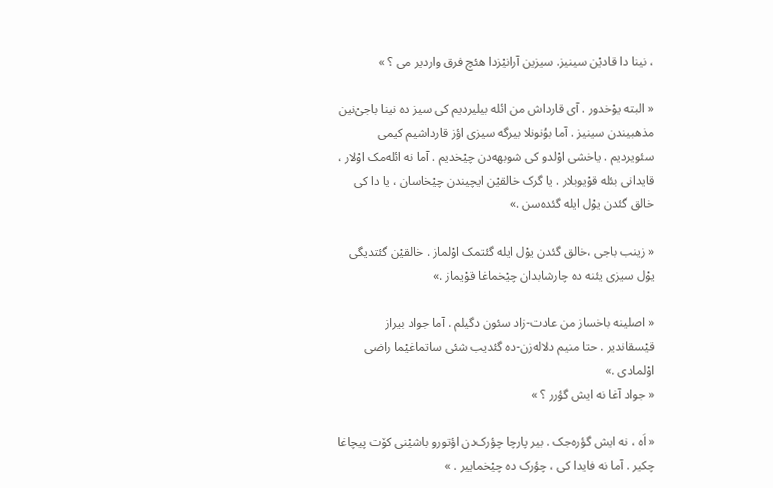، نینا دا قادیْن سینیز. سیزین آرانیْزدا هئچ فرق واردیر می ؟ »

« البته یوْخدور . آی قارداش من ائله بیلیردیم کی سیز ده نینا باجیْ‌نین مذهبیندن سینیز . آما بوُنونلا بیرگه سیزی اؤز قارداشیم کیمی سئویردیم . یاخشی اوْلدو کی شوبهه‌دن چیْخدیم . آما نه ائله‌مک اوْلار ، قایدانی بئله قوْیوبلار . یا گرک خالقیْن ایچیندن چیْخاسان ، یا دا کی خالق گئدن یوْل ایله گئده‌سن .»

« زینب باجی ،خالق گئدن یوْل ایله گئتمک اوْلماز . خالقیْن گئتدیگی یوْل سیزی یئنه ده چارشابدان چیْخماغا قوْیماز .»

« اصلینه باخساز من عادت-زاد سئون دگیلم . آما جواد بیراز قیْسقاندیر . حتا منیم دلاله‌زن-ده گئدیب شئی ساتماغیْما راضی اوْلمادی .»
« جواد آغا نه ایش گؤرر ؟ »

« اَه ، نه ایش گؤره‌جک . بیر پارچا چؤرک‌دن اؤتورو باشیْنی کۆت پیچاغا چکیر . آما نه فایدا کی ، چؤرک ده چیْخماییر . »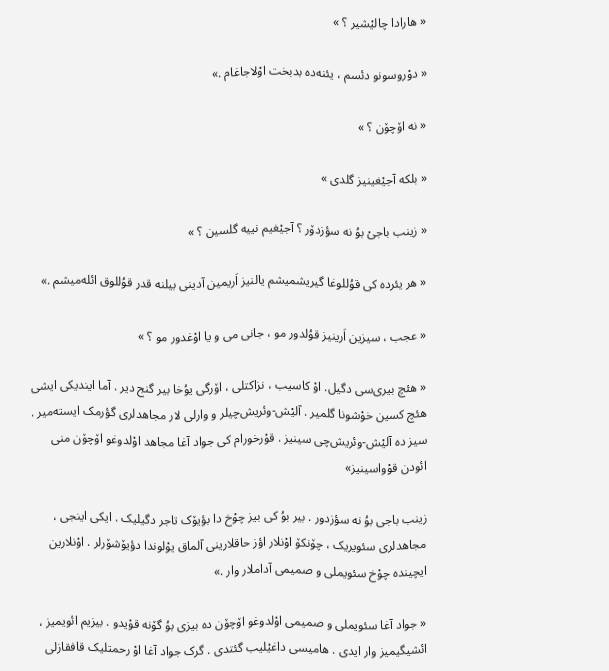« هارادا چالیْشیر ؟ »

« دوْروسونو دئسم ، یئنه‌ده بدبخت اوْلاجاغام .»

« نه اۆچۆن ؟ »

« بلکه آجیْغینیز گلدی »

« زینب باجیْ بوُ نه سؤزدۆر ؟ آجیْغیم نییه گلسین ؟ »

« هر یئرده کی قوُللوغا گیریشمیشم یالنیز اَریمین آدینی بیلنه قدر قوُللوق ائله‌میشم .»

« عجب ، سیزین اَرینیز قوُلدور مو ، جانی می و یا اوْغدور مو ؟ »

« هئچ بیری‌سی دگیل. اوْ کاسیب ، نزاکتلی ، اۆرگی یوُخا بیر گنج دیر . آما ایندیکی ایشی هئچ کسین خوْشونا گلمیر . آلیْش-وئریش‌چیلر و وارلی لار مجاهدلری گؤرمک ایسته‌میر . سیز ده آلیْش-وئریش‌چی سینیز . قوْرخورام کی جواد آغا مجاهد اوْلدوغو اۆچۆن منی ائودن قوْواسینیز»

زینب باجی بوُ نه سؤزدور . بیر بوُ کی بیز چوْخ دا بؤیۆک تاجر دگیلیک . ایکی اینجی ، مجاهدلری سئویریک ، چۆنکۆ اوْنلار اؤز حاقلارینی آلماق یوْلوندا دؤیۆشۆرلر . اوْنلارین ایچینده چوْخ سئویملی و صمیمی آداملار وار .»

« جواد آغا سئویملی و صمیمی اوْلدوغو اۆچۆن ده بیزی بوُ گۆنه قوْیدو . بیزیم ائویمیز ، ائشیگیمیز وار ایدی . هامیسی داغیْلیب گئتدی . گرک جواد آغا اوْ رحمتلیک قافقازلی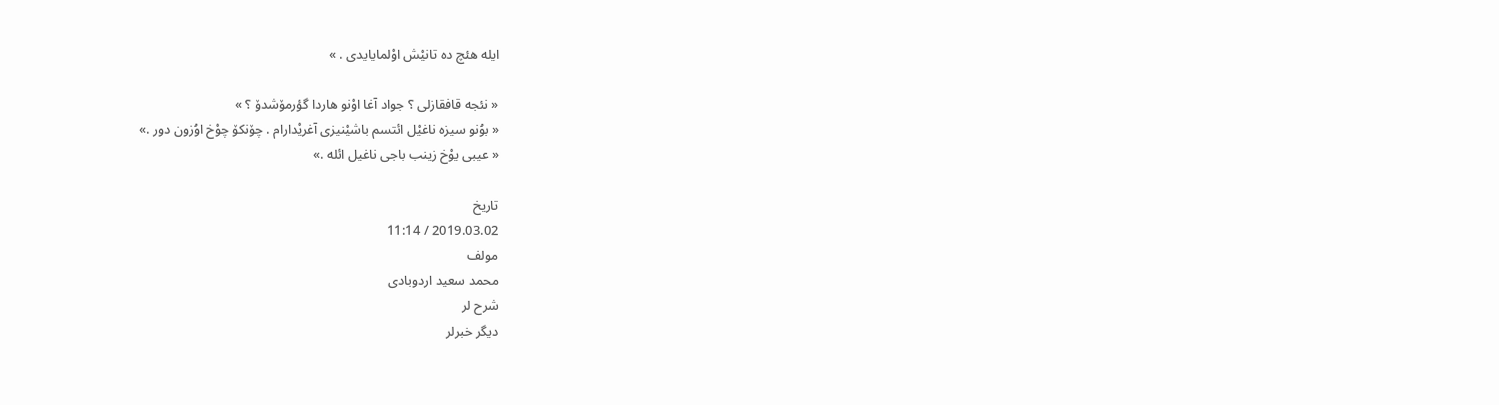ایله هئچ ده تانیْش اوْلمایایدی . »

« نئجه قافقازلی ؟ جواد آغا اوْنو هاردا گؤرمۆشدۆ ؟ »
« بوُنو سیزه ناغیْل ائتسم باشیْنیزی آغریْدارام . چۆنکۆ چوْخ اوُزون دور .»
« عیبی یوْخ زینب باجی ناغیل ائله .»

تاریخ
2019.03.02 / 11:14
مولف
محمد سعید اردوبادی
شرح لر
دیگر خبرلر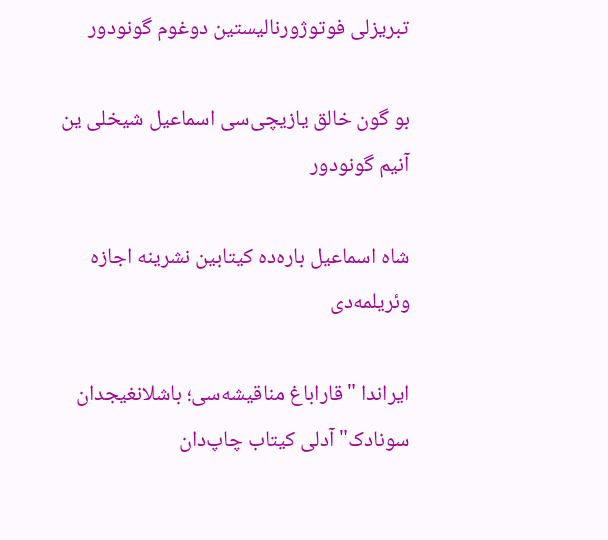تبریزلی فوتوژورنالیستین دوغوم گونودور

بو گون خالق یازیچی‌سی اسماعیل شیخلی ‌ین آنیم گونودور

شاه اسماعیل باره‌ده کیتابین نشرینه اجازه وئریلمه‌دی

ایراندا "قاراباغ مناقیشه‌سی؛ باشلانغیجدان سونادک" آدلی کیتاب چاپ‌دان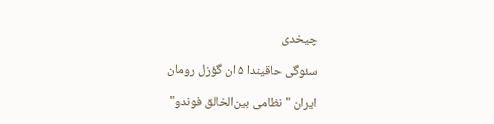چیخدی

سئوگی حاقیندا ۵ ان گؤزل رومان

ایران "نظامی بین‌الخالق فوندو"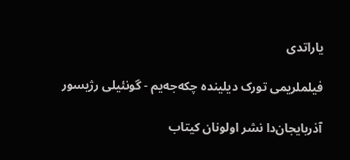یاراتدی

فیلملریمی تورک دیلینده چکه‌جه‌یم - گونئیلی رژیسور

آذربایجان‌دا نشر اولونان کیتاب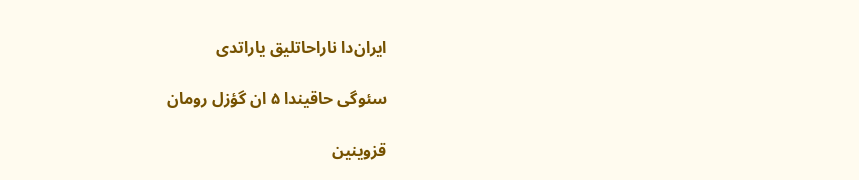ایران‌دا ناراحاتلیق یاراتدی

سئوگی حاقیندا ۵ ان گؤزل رومان

قزوینین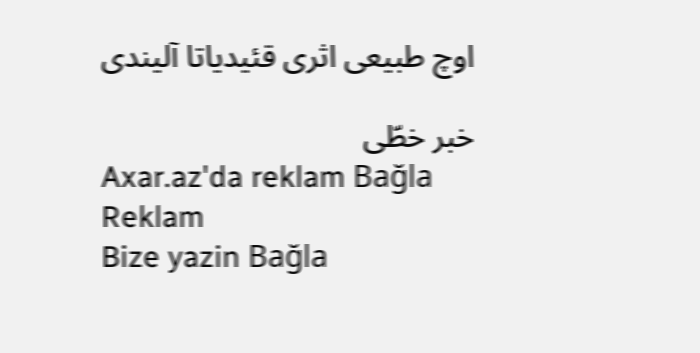اوچ طبیعی اثری قئیدیاتا آلیندی

خبر خطّی
Axar.az'da reklam Bağla
Reklam
Bize yazin Bağla